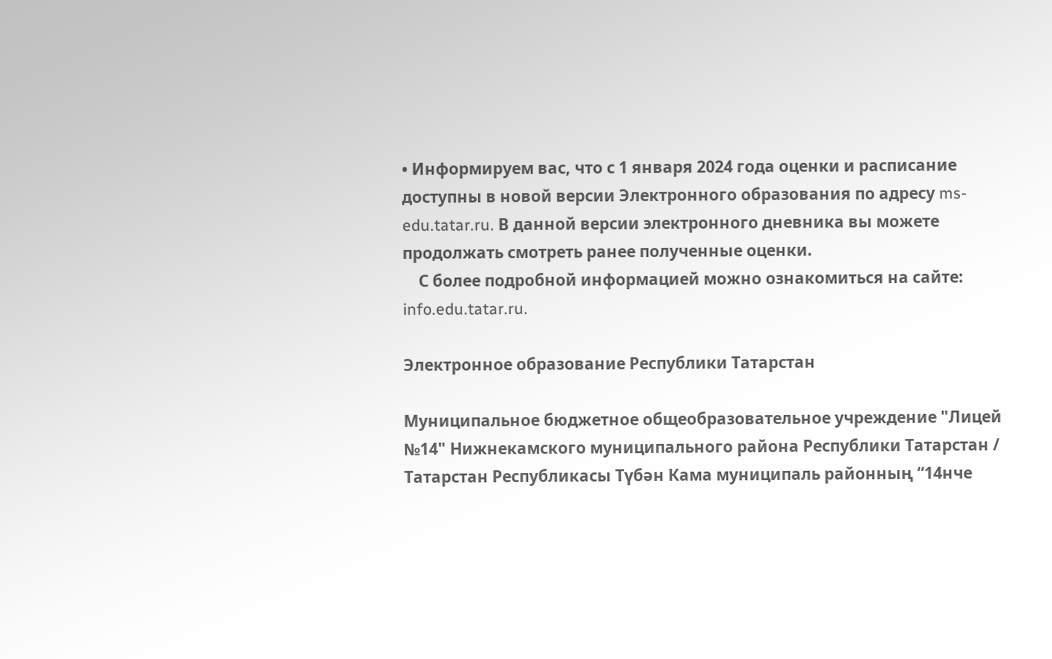• Информируем вас, что с 1 января 2024 года оценки и расписание доступны в новой версии Электронного образования по адресу ms-edu.tatar.ru. В данной версии электронного дневника вы можете продолжать смотреть ранее полученные оценки.
    С более подробной информацией можно ознакомиться на сайте: info.edu.tatar.ru.

Электронное образование Республики Татарстан

Муниципальное бюджетное общеобразовательное учреждение "Лицей №14" Нижнекамского муниципального района Республики Татарстан / Татарстан Республикасы Түбән Кама муниципаль районның “14нче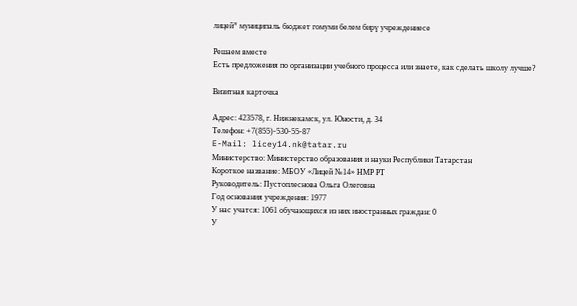лицей” муниципаль бюджет гомуми белем бирү учреждениесе

Решаем вместе
Есть предложения по организации учебного процесса или знаете, как сделать школу лучше?

Визитная карточка

Адрес: 423578, г. Нижнекамск, ул. Юности, д. 34
Телефон: +7(855)-530-55-87
E-Mail: licey14.nk@tatar.ru
Министерство: Министерство образования и науки Республики Татарстан
Короткое название: МБОУ «Лицей №14» НМР РТ
Руководитель: Пустоплеснова Ольга Олеговна
Год основания учреждения: 1977
У нас учатся: 1061 обучающихся из них иностранных граждан: 0
У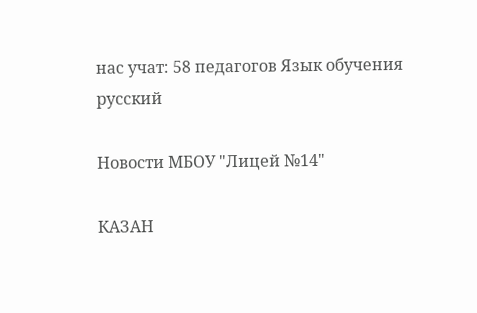нас учат: 58 педагогов Язык обучения русский

Новости МБОУ "Лицей №14"

КАЗАН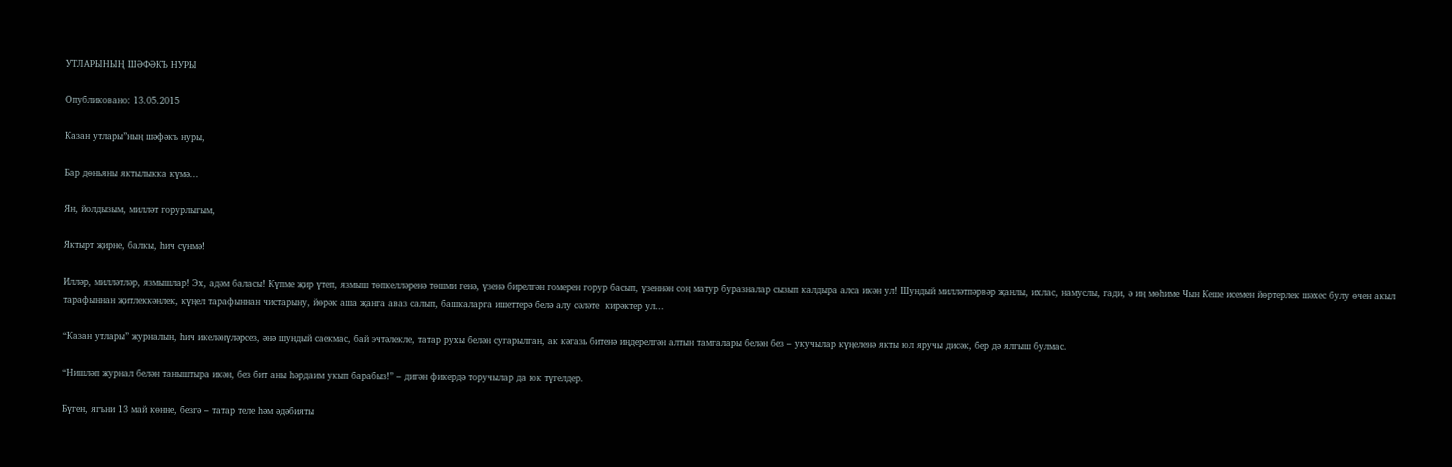УТЛАРЫНЫҢ ШӘФӘКЪ НУРЫ

Опубликовано: 13.05.2015

Казан утлары”ның шәфәкъ нуры,

Бар дөньяны яктылыкка күмә...

Ян, йолдызым, милләт горурлыгым,

Яктырт җирне, балкы, һич сүнмә!

Илләр, милләтләр, язмышлар! Эх, адәм баласы! Күпме җир үтеп, язмыш төпкелләренә төшми генә, үзенә бирелгән гомерен горур басып, үзеннән соң матур буразналар сызып калдыра алса икән ул! Шундый милләтпәрвәр җанлы, ихлас, намуслы, гади, ә иң мөһиме Чын Кеше исемен йөртерлек шәхес булу өчен акыл тарафыннан җитлеккәнлек, күңел тарафыннан чистарыну, йөрәк аша җанга аваз салып, башкаларга ишеттерә белә алу сәләте  кирәктер ул...

“Казан утлары” журналын, һич икеләнүләрсез, әнә шундый саекмас, бай эчтәлекле, татар рухы белән сугарылган, ак кәгазь битенә иңдерелгән алтын тамгалары белән без – укучылар күңеленә якты юл яручы дисәк, бер дә ялгыш булмас.

“Нишләп журнал белән таныштыра икән, без бит аны һәрдаим укып барабыз!” – дигән фикердә торучылар да юк түгелдер.

Бүген, ягъни 13 май көнне, безгә – татар теле һәм әдәбияты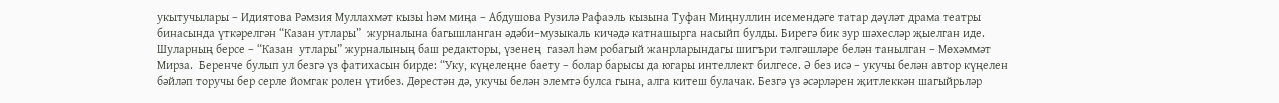укытучылары – Идиятова Рәмзия Муллахмәт кызы һәм миңа – Абдушова Рузилә Рафаэль кызына Туфан Миңнуллин исемендәге татар дәүләт драма театры бинасында үткәрелгән “Казан утлары”  журналына багышланган әдәби–музыкаль кичәдә катнашырга насыйп булды. Бирегә бик зур шәхесләр җыелган иде. Шуларның берсе – “Казан  утлары” журналының баш редакторы, үзенең  газәл һәм робагый жанрларындагы шигъри тәлгәшләре белән танылган – Мөхәммәт Мирза.  Беренче булып ул безгә үз фатихасын бирде: “Уку, күңелеңне баету – болар барысы да югары интеллект билгесе. Ә без исә – укучы белән автор күңелен бәйләп торучы бер серле йомгак ролен үтибез. Дөрестән дә, укучы белән элемтә булса гына, алга китеш булачак. Безгә үз әсәрләрен җитлеккән шагыйрьләр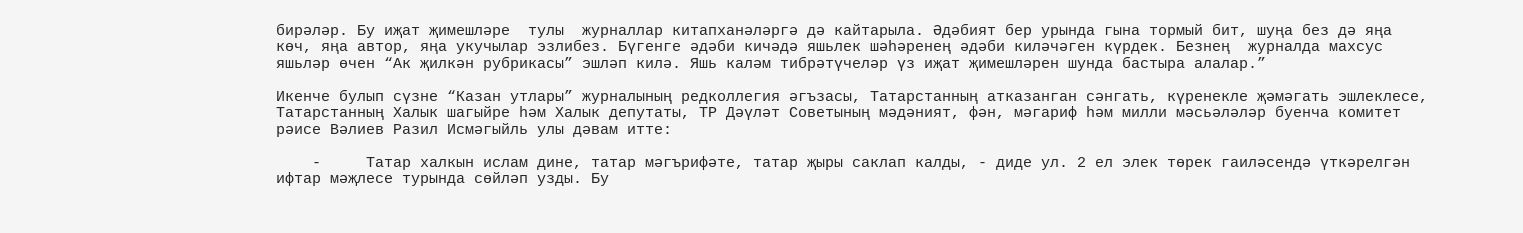бирәләр. Бу иҗат җимешләре  тулы  журналлар китапханәләргә дә кайтарыла. Әдәбият бер урында гына тормый бит, шуңа без дә яңа көч, яңа автор, яңа укучылар эзлибез. Бүгенге әдәби кичәдә яшьлек шәһәренең әдәби киләчәген күрдек. Безнең  журналда махсус яшьләр өчен “Ак җилкән рубрикасы” эшләп килә. Яшь каләм тибрәтүчеләр үз иҗат җимешләрен шунда бастыра алалар.”

Икенче булып сүзне “Казан утлары” журналының редколлегия әгъзасы, Татарстанның атказанган сәнгать, күренекле җәмәгать эшлеклесе, Татарстанның Халык шагыйре һәм Халык депутаты, ТР Дәүләт Советының мәдәният, фән, мәгариф һәм милли мәсьәләләр буенча комитет рәисе Вәлиев Разил Исмәгыйль улы дәвам итте:

    -     Татар халкын ислам дине, татар мәгърифәте, татар җыры саклап калды, - диде ул. 2 ел элек төрек гаиләсендә үткәрелгән ифтар мәҗлесе турында сөйләп узды. Бу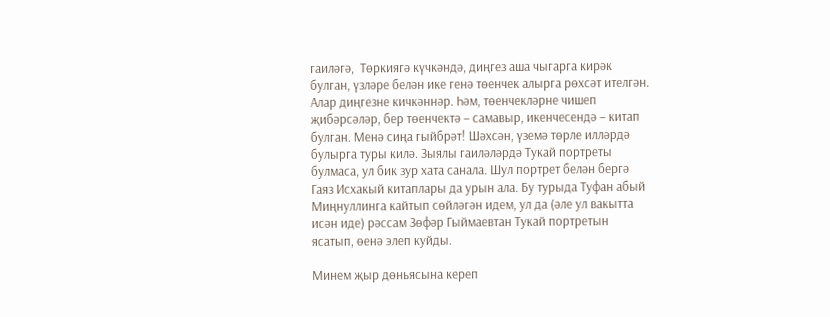гаиләгә,  Төркиягә күчкәндә, диңгез аша чыгарга кирәк булган, үзләре белән ике генә төенчек алырга рөхсәт ителгән. Алар диңгезне кичкәннәр. Һәм, төенчекләрне чишеп җибәрсәләр, бер төенчектә – самавыр, икенчесендә – китап булган. Менә сиңа гыйбрәт! Шәхсән, үземә төрле илләрдә булырга туры килә. Зыялы гаиләләрдә Тукай портреты булмаса, ул бик зур хата санала. Шул портрет белән бергә Гаяз Исхакый китаплары да урын ала. Бу турыда Туфан абый Миңнуллинга кайтып сөйләгән идем, ул да (әле ул вакытта исән иде) рәссам Зөфәр Гыймаевтан Тукай портретын ясатып, өенә элеп куйды.

Минем җыр дөньясына кереп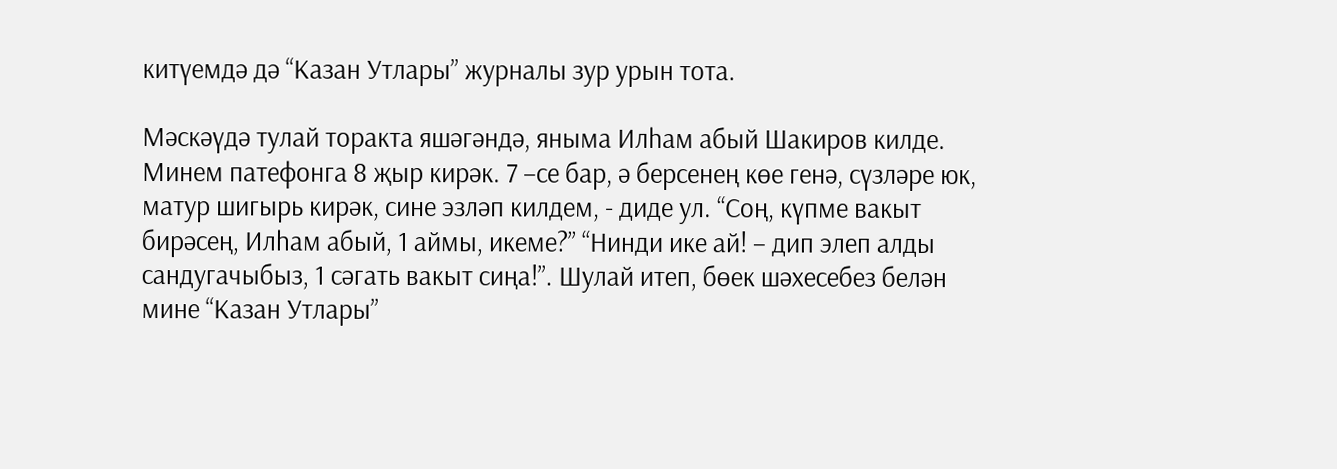китүемдә дә “Казан Утлары” журналы зур урын тота.

Мәскәүдә тулай торакта яшәгәндә, яныма Илһам абый Шакиров килде. Минем патефонга 8 җыр кирәк. 7 –се бар, ә берсенең көе генә, сүзләре юк,  матур шигырь кирәк, сине эзләп килдем, - диде ул. “Соң, күпме вакыт бирәсең, Илһам абый, 1 аймы, икеме?” “Нинди ике ай! – дип элеп алды сандугачыбыз, 1 сәгать вакыт сиңа!”. Шулай итеп, бөек шәхесебез белән мине “Казан Утлары”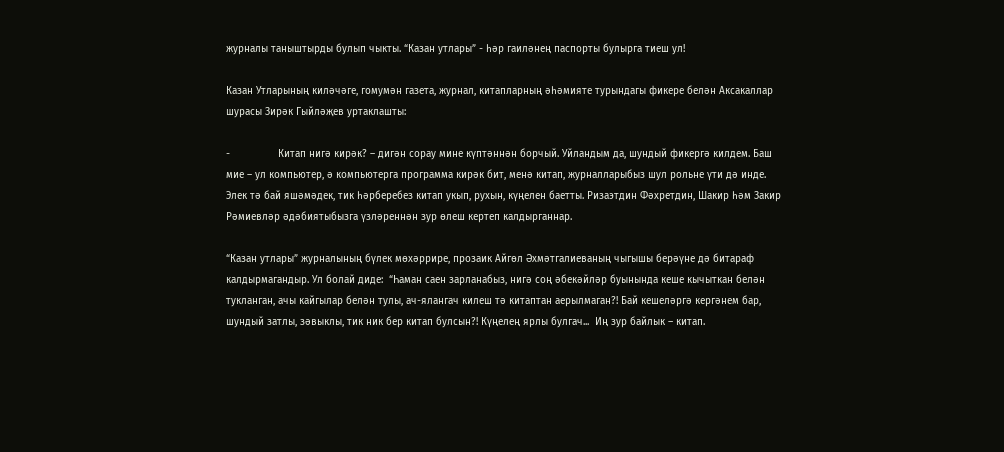журналы таныштырды булып чыкты. “Казан утлары” - һәр гаиләнең паспорты булырга тиеш ул!

Казан Утларының киләчәге, гомумән газета, журнал, китапларның әһәмияте турындагы фикере белән Аксакаллар шурасы Зирәк Гыйләҗев уртаклашты:

-                Китап нигә кирәк? – дигән сорау мине күптәннән борчый. Уйландым да, шундый фикергә килдем. Баш мие – ул компьютер, ә компьютерга программа кирәк бит, менә китап, журналларыбыз шул рольне үти дә инде. Элек тә бай яшәмәдек, тик һәрберебез китап укып, рухын, күңелен баетты. Ризаэтдин Фәхретдин, Шакир һәм Закир Рәмиевләр әдәбиятыбызга үзләреннән зур өлеш кертеп калдырганнар.

“Казан утлары” журналының бүлек мөхәррире, прозаик Айгөл Әхмәтгалиеваның чыгышы берәүне дә битараф калдырмагандыр. Ул болай диде:  “Һаман саен зарланабыз, нигә соң әбекәйләр буынында кеше кычыткан белән тукланган, ачы кайгылар белән тулы, ач-ялангач килеш тә китаптан аерылмаган?! Бай кешеләргә кергәнем бар, шундый затлы, зәвыклы, тик ник бер китап булсын?! Күңелең ярлы булгач...  Иң зур байлык – китап.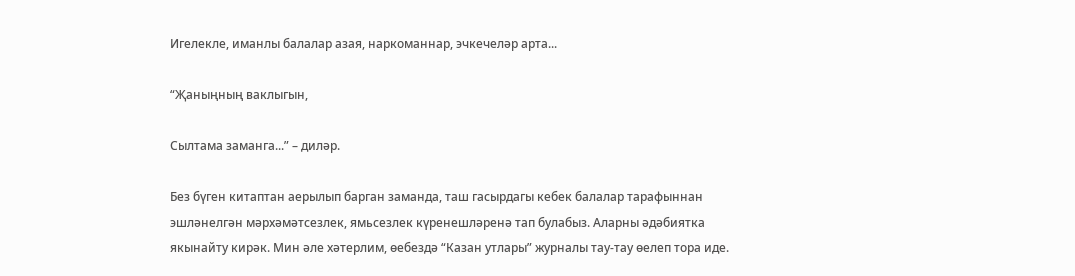Игелекле, иманлы балалар азая, наркоманнар, эчкечеләр арта...

“Җаныңның ваклыгын,

Сылтама заманга...” – диләр.

Без бүген китаптан аерылып барган заманда, таш гасырдагы кебек балалар тарафыннан эшләнелгән мәрхәмәтсезлек, ямьсезлек күренешләренә тап булабыз. Аларны әдәбиятка якынайту кирәк. Мин әле хәтерлим, өебездә “Казан утлары” журналы тау-тау өелеп тора иде.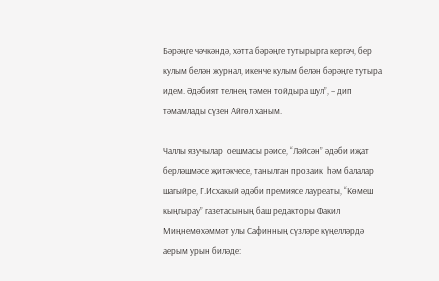Бәрәңге чәчкәндә, хәтта бәрәңге тутырырга кергәч, бер кулым белән журнал, икенче кулым белән бәрәңге тутыра идем. Әдәбият телнең тәмен тойдыра шул”, – дип тәмамлады сүзен Айгөл ханым.

Чаллы язучылар  оешмасы рәисе, “Ләйсән” әдәби иҗат берләшмәсе җитәкчесе, танылган прозаик  һәм балалар шагыйре, Г.Исхакый әдәби премиясе лауреаты, “Көмеш кыңгырау” газетасының баш редакторы Факил Миңнемөхәммәт улы Сафинның сүзләре күңелләрдә аерым урын биләде: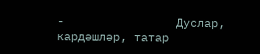-                Дуслар, кардәшләр, татар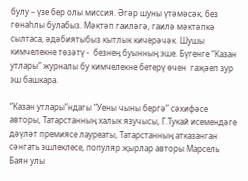булу – үзе бер олы миссия. Әгәр шуны үтәмәсәк, без гөнаһлы булабыз. Мәктәп гаиләгә, гаилә мәктәпкә сылтаса, әдәбиятыбыз кытлык кичерәчәк. Шушы кимчелекне төзәтү -  безнең буынның эше. Бүгенге “Казан утлары” журналы бу кимчелекне бетерү өчен  гаҗәеп зур эш башкара.

“Казан утлары”ндагы “Уены чыны бергә” сәхифәсе авторы, Татарстанның халык язучысы, Г.Тукай исемендәге дәүләт премиясе лауреаты, Татарстанның атказанган сәнгать эшлеклесе, популяр җырлар авторы Марсель Баян улы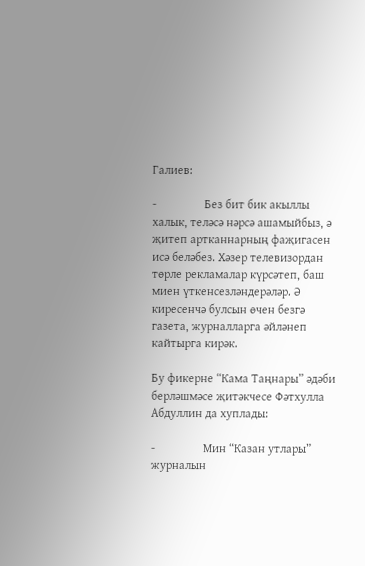Галиев:

-                Без бит бик акыллы халык, теләсә нәрсә ашамыйбыз, ә җитеп артканнарның фаҗигасен исә беләбез. Хәзер телевизордан төрле рекламалар күрсәтеп, баш миен үткенсезләндерәләр. Ә киресенчә булсын өчен безгә газета, журналларга әйләнеп кайтырга кирәк.

Бу фикерне “Кама Таңнары” әдәби берләшмәсе җитәкчесе Фәтхулла Абдуллин да хуплады:

-                Мин “Казан утлары” журналын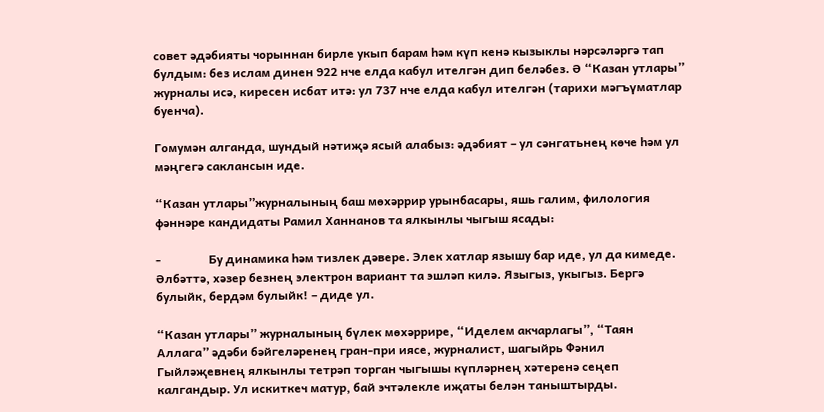совет әдәбияты чорыннан бирле укып барам һәм күп кенә кызыклы нәрсәләргә тап булдым: без ислам динен 922 нче елда кабул ителгән дип беләбез. Ә “Казан утлары” журналы исә, киресен исбат итә: ул 737 нче елда кабул ителгән (тарихи мәгъүматлар буенча).

Гомумән алганда, шундый нәтиҗә ясый алабыз: әдәбият – ул сәнгатьнең көче һәм ул мәңгегә саклансын иде.

“Казан утлары”журналының баш мөхәррир урынбасары, яшь галим, филология фәннәре кандидаты Рамил Ханнанов та ялкынлы чыгыш ясады:

-                Бу динамика һәм тизлек дәвере. Элек хатлар язышу бар иде, ул да кимеде. Әлбәттә, хәзер безнең электрон вариант та эшләп килә. Языгыз, укыгыз. Бергә булыйк, бердәм булыйк! – диде ул.

“Казан утлары” журналының бүлек мөхәррире, “Иделем акчарлагы”, “Таян Аллага” әдәби бәйгеләренең гран-при иясе, журналист, шагыйрь Фәнил Гыйләҗевнең ялкынлы тетрәп торган чыгышы күпләрнең хәтеренә сеңеп калгандыр. Ул искиткеч матур, бай эчтәлекле иҗаты белән таныштырды.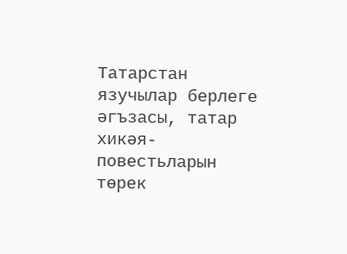Татарстан язучылар берлеге әгъзасы, татар хикәя-повестьларын төрек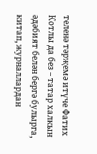теленә тәрҗемә итүче Фатих Котлы да без – татар халкын әдәбият белән бергә булырга, китап, журналлардан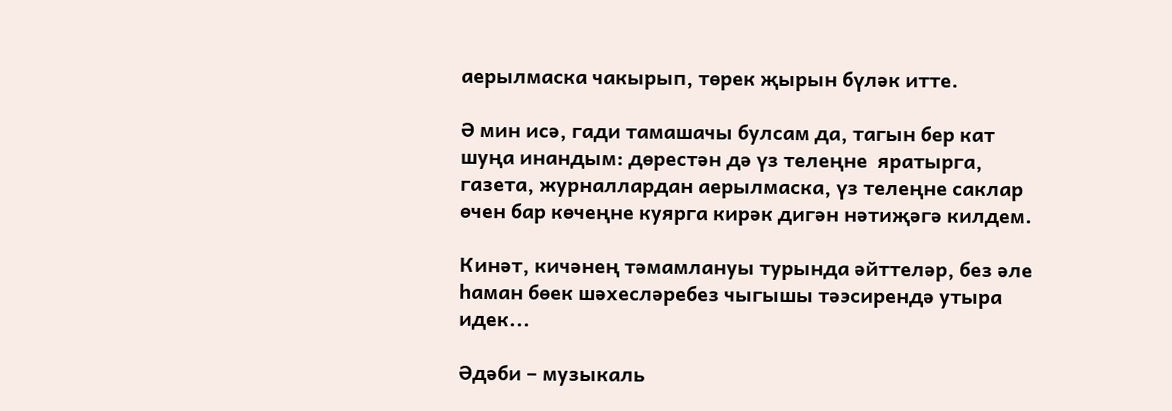аерылмаска чакырып, төрек җырын бүләк итте.

Ә мин исә, гади тамашачы булсам да, тагын бер кат шуңа инандым: дөрестән дә үз телеңне  яратырга, газета, журналлардан аерылмаска, үз телеңне саклар өчен бар көчеңне куярга кирәк дигән нәтиҗәгә килдем.

Кинәт, кичәнең тәмамлануы турында әйттеләр, без әле һаман бөек шәхесләребез чыгышы тәэсирендә утыра идек...

Әдәби – музыкаль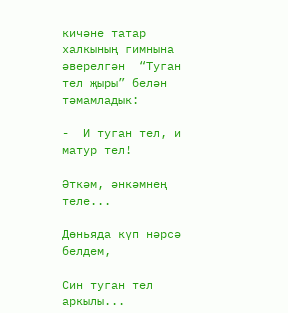кичәне татар халкының гимнына әверелгән  “Туган тел җыры” белән тәмамладык:

-  И туган тел, и матур тел!

Әткәм, әнкәмнең теле...

Дөньяда күп нәрсә белдем,

Син туган тел аркылы...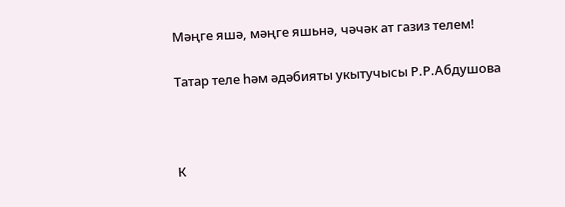Мәңге яшә, мәңге яшьнә, чәчәк ат газиз телем!

Татар теле һәм әдәбияты укытучысы Р.Р.Абдушова



К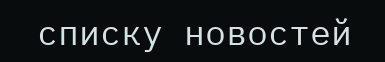списку новостей